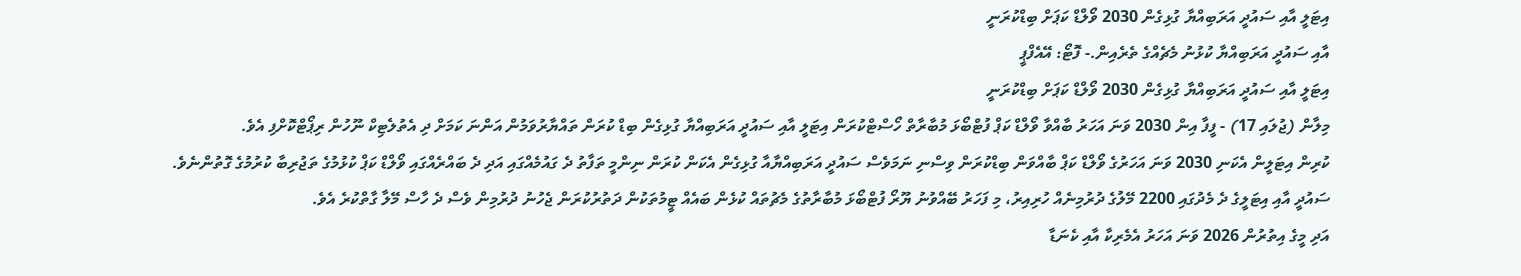އިޓަލީ އާއި ސައުދީ އަރަބިއްޔާ ގުޅިގެން 2030 ވޯލްޑް ކަޕަށް ބިޑްކުރަނީ
އާއި ސައުދީ އަރަބިއްޔާ ކުޅުނު މެޗެއްގެ ތެރެއިން.- ފޮޓޯ: އޭއެފްޕީ
އިޓަލީ އާއި ސައުދީ އަރަބިއްޔާ ގުޅިގެން 2030 ވޯލްޑް ކަޕަށް ބިޑްކުރަނީ
މިލާން (ޖުލައި 17) - ފީފާ އިން 2030 ވަނަ އަހަރު ބާއްވާ ވޯލްޑް ކަޕް ފުޓްބޯޅަ މުބާރާތް ހޯސްޓްކުރަން އިޓަލީ އާއި ސައުދީ އަރަބިއްޔާ ގުޅިގެން ބިޑް ކުރަން ތައްޔާރުވަމުން އަންނަ ކަމަށް ދި އެތުލެޓިކް ނޫހުން ރިޕޯޓްކޮށްފި އެވެ.
ކުރިން އިޓަލީން އެކަނި 2030 ވަނަ އަހަރުގެ ވޯލްޑް ކަޕް ބާއްވަން ބިޑްކުރަން ވިސްނި ނަމަވެސް ސައުދީ އަރަބިއްޔާއާ ގުޅިގެން އެކަން ކުރަން ނިންމީ ތަފާތު ދެ ގައުމެއްގައި އަދި ދެ ބައްރެއްގައި ވޯލްޑް ކަޕް ކުޅުމުގެ ތަޖުރިބާ ކުރުމުގެ ގޮތުންނެވެ.
ސައުދީ އާއި އިޓަލީގެ ދެ މެދުގައި 2200 މޭލުގެ ދުރުމިނެއް ހުރިއިރު، މި ފަހަރު ބޭއްވުނު ޔޫރޯ ފުޓްބޯޅަ މުބާރާތުގެ މެޗުތައް ކުޅެން ބައެއް ޓީމުތަކުން ދަތުރުކުރަން ޖެހުނު ދުރުމިން ވެސް ދެ ހާސް މޭލާ ގާތްކުރެ އެވެ.
އަދި މީގެ އިތުރުން 2026 ވަނަ އަހަރު އެމެރިކާ އާއި ކެނަޑާ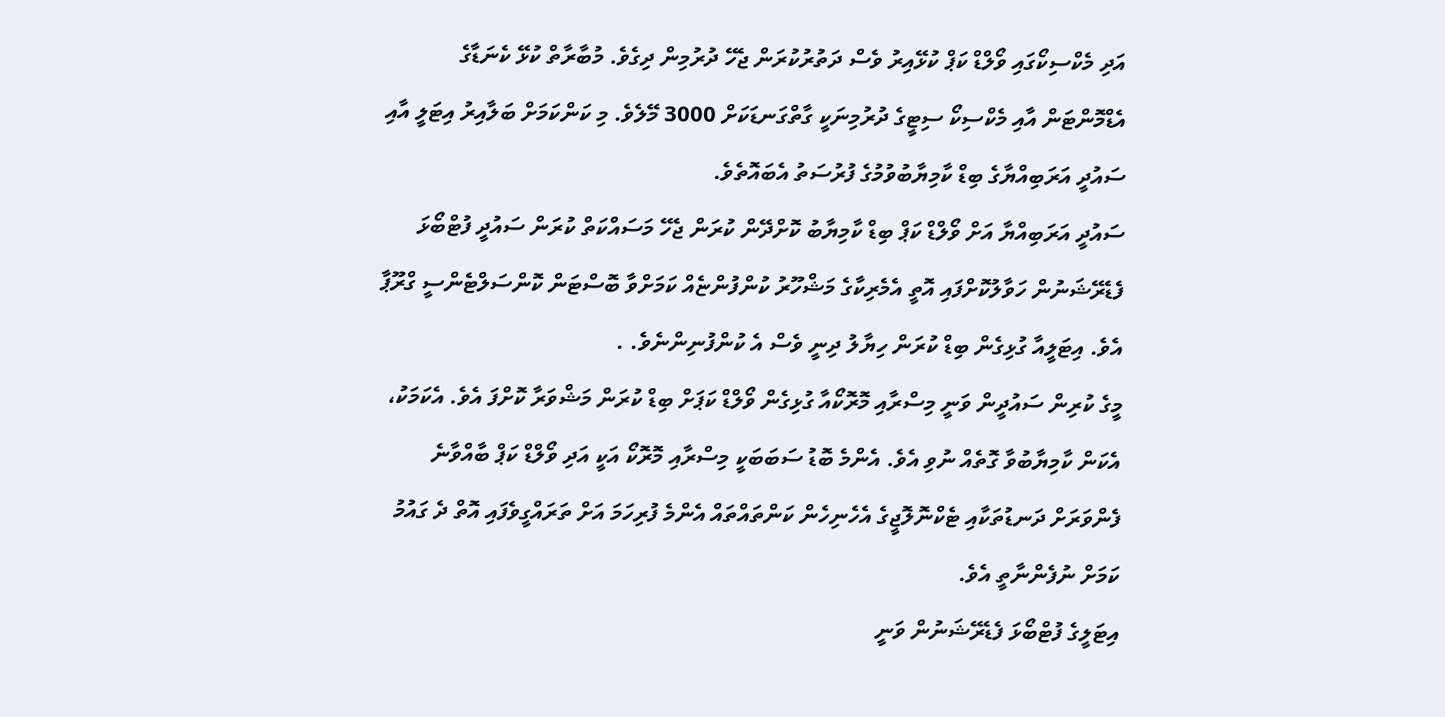އަދި މެކްސިކޯގައި ވޯލްޑް ކަޕް ކުޅޭއިރު ވެސް ދަތުރުކުރަން ޖެހޭ ދުރުމިން ދިގެވެ. މުބާރާތް ކުޅޭ ކެނަޑާގެ އެޑްމޮންޓަން އާއި މެކްސިކޯ ސިޓީގެ ދުރުމިނަކީ ގާތްގަނޑަކަށް 3000 މޭލެވެ. މި ކަންކަމަށް ބަލާއިރު އިޓަލީ އާއި ސައުދީ އަރަބިއްޔާގެ ބިޑް ކާމިޔާބުވުމުގެ ފުރުސަތު އެބައޮތެވެ.
ސައުދީ އަރަބިއްޔާ އަށް ވޯލްޑް ކަޕް ބިޑް ކާމިޔާބު ކޮށްދޭން ކުރަން ޖެހޭ މަސައްކަތް ކުރަން ސައުދީ ފުޓްބޯޅަ ފެޑެރޭޝަނުން ހަވާލުކޮށްފައި އޮތީ އެމެރިކާގެ މަޝްހޫރު ކުންފުންޏެއް ކަމަށްވާ ބޮސްޓަން ކޮންސަލްޓެންސީ ގްރޫޕާ އެވެ. އިޓަލީއާ ގުޅިގެން ބިޑް ކުރަން ހިޔާލު ދިނީ ވެސް އެ ކުންފުނިންނެވެ. .
މީގެ ކުރިން ސައުދީން ވަނީ މިސްރާއި މޮރޮކޯއާ ގުޅިގެން ވޯލްޑް ކަޕަށް ބިޑް ކުރަން މަޝްވަރާ ކޮށްފަ އެވެ. އެކަމަކު، އެކަން ކާމިޔާބުވާ ގޮތެއް ނުވި އެވެ. އެންމެ ބޮޑު ސަބަބަކީ މިސްރާއި މޮރޮކޯ އަކީ އަދި ވޯލްޑް ކަޕް ބާއްވާނެ ފެންވަރަށް ދަނޑުތަކާއި ޓެކްނޮލޮޖީގެ އެހެނިހެން ކަންތައްތައް އެންމެ ފުރިހަމަ އަށް ތަރައްގީވެފައި އޮތް ދެ ގައުމު ކަމަށް ނުފެންނާތީ އެވެ.
އިޓަލީގެ ފުޓްބޯޅަ ފެޑެރޭޝަނުން ވަނީ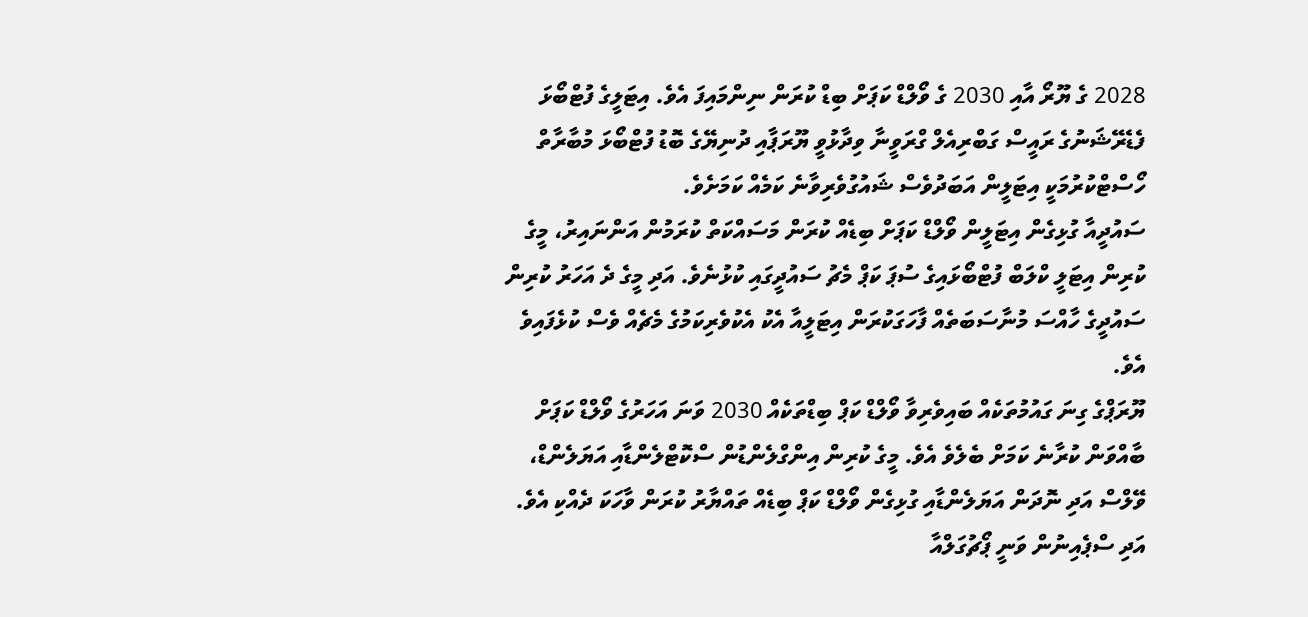2028 ގެ ޔޫރޯ އާއި 2030 ގެ ވޯލްޑް ކަޕަށް ބިޑް ކުރަން ނިންމައިފަ އެވެ. އިޓަލީގެ ފުޓްބޯޅަ ފެޑެރޭޝަނުގެ ރައީސް ގަބްރިއެލް ގްރަވީނާ ވިދާޅުވީ ޔޫރަޕާއި ދުނިޔޭގެ ބޮޑު ފުޓްބޯޅަ މުބާރާތް ހޯސްޓްކުރުމަކީ އިޓަލީން އަބަދުވެސް ޝައުގުވެރިވާނެ ކަމެއް ކަމަށެވެ.
ސައުދީއާ ގުޅިގެން އިޓަލީން ވޯލްޑް ކަޕަށް ބިޑެއް ކުރަން މަސައްކަތް ކުރަމުން އަންނައިރު، މީގެ ކުރިން އިޓަލީ ކްލަބް ފުޓްބޯޅައިގެ ސުޕަ ކަޕް މެޗު ސައުދީގައި ކުޅުނެވެ. އަދި މީގެ ދެ އަހަރު ކުރިން ސައުދީގެ ހާއްސަ މުނާސަބަތެއް ފާހަގަކުރަން އިޓަލީއާ އެކު އެކުވެރިކަމުގެ މެޗެއް ވެސް ކުޅެފައިވެ އެވެ.
ޔޫރަޕްގެ ގިނަ ގައުމުތަކެއް ބައިވެރިވާ ވޯލްޑް ކަޕް ބިޑްތަކެއް 2030 ވަނަ އަހަރުގެ ވޯލްޑް ކަޕަށް ބާއްވަން ކުރާނެ ކަމަށް ބެލެވެ އެވެ. މީގެ ކުރިން އިންގްލެންޑުން ސްކޮޓްލެންޑާއި އަޔަލެންޑް، ވޭލްސް އަދި ނޮދަން އަޔަލެންޑާއި ގުޅިގެން ވޯލްޑް ކަޕް ބިޑެއް ތައްޔާރު ކުރަން ވާހަކަ ދެއްކި އެވެ. އަދި ސްޕެއިނުން ވަނީ ޕޯޗުގަލްއާ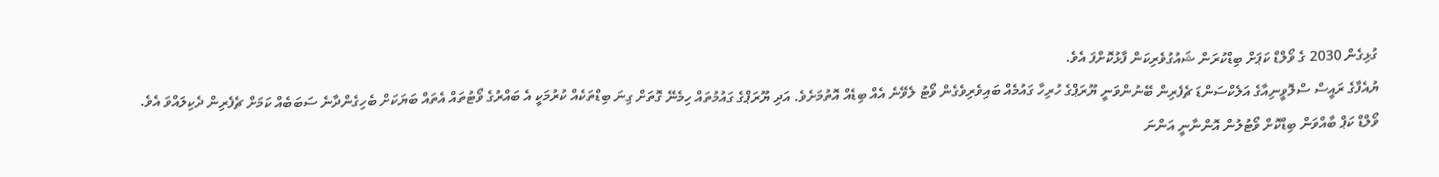ގުޅިގެން 2030 ގެ ވޯލްޑް ކަޕަށް ބިޑްކުރަން ޝައުގުވެރިކަން ފާޅުކޮށްފަ އެވެ.
ޔުއެފާގެ ރައީސް ސްލޮވީނިއާގެ އަލެކްސަންޑަ ޗެފެރިން ބޭނުންވަނީ ޔޫރަޕްގެ ހުރިހާ ގައުމެއް ބައިވެރިވެގެން ވޯޓު ލެވޭނެ އެއް ބިޑެއް އޮތުމަށެވެ. އަދި ޔޫރަޕްގެ ގައުމުތައް ހިމެނޭ ގޮތަށް ގިނަ ބިޑްތަކެއް ކުރުމަކީ އެ ބައްރުގެ ވޯޓުތައް އެތައް ބަޔަކަށް ބެހިގެންދާނެ ސަބަބެއް ކަމަށް ޗެފެރިން ދެކިލައްވަ އެވެ.
ވޯލްޑް ކަޕް ބާއްވަން ބިޑްކޮށް ވޯޓުލުން އޮންނާނީ އަންނަ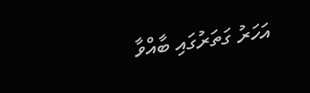އަހަރު ގަތަރުގައި ބާއްވާ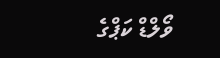ވޯލްޑް ކަޕްގެ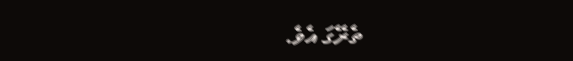ތެރޭގަ އެވެ.